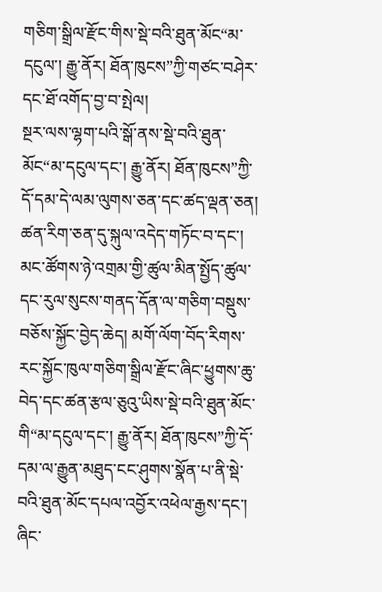གཅིག་སྒྲིལ་རྫོང་གིས་སྡེ་བའི་ཐུན་མོང“མ་དངུལ་། རྒྱུ་ནོར། ཐོན་ཁུངས”ཀྱི་གཙང་བཤེར་དང་ཐོ་འགོད་བྱ་བ་སྤེལ།
སྔར་ལས་ལྷག་པའི་སྒོ་ནས་སྡེ་བའི་ཐུན་མོང“མ་དངུལ་དང་། རྒྱུ་ནོར། ཐོན་ཁུངས”ཀྱི་དོ་དམ་དེ་ལམ་ལུགས་ཅན་དང་ཚད་ལྡན་ཅན། ཚན་རིག་ཅན་དུ་སྐུལ་འདེད་གཏོང་བ་དང་། མང་ཚོགས་ཉེ་འགྲམ་གྱི་ཚུལ་མིན་སྤྱོད་ཚུལ་དང་རུལ་སུངས་གནད་དོན་ལ་གཅིག་བསྡུས་བཅོས་སྐྱོང་བྱེད་ཆེད། མགོ་ལོག་བོད་རིགས་རང་སྐྱོང་ཁུལ་གཅིག་སྒྲིལ་རྫོང་ཞིང་ཕྱུགས་ཆུ་བེད་དང་ཚན་རྩལ་ཅུའུ་ཡིས་སྡེ་བའི་ཐུན་མོང་གི“མ་དངུལ་དང་། རྒྱུ་ནོར། ཐོན་ཁུངས”ཀྱི་དོ་དམ་ལ་རྒྱུན་མཐུད་ངང་ཤུགས་སྣོན་པ་ནི་སྡེ་བའི་ཐུན་མོང་དཔལ་འབྱོར་འཕེལ་རྒྱས་དང་། ཞིང་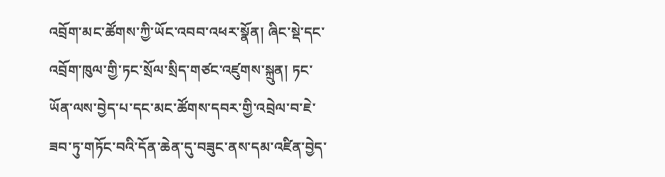འབྲོག་མང་ཚོགས་ཀྱི་ཡོང་འབབ་འཕར་སྣོན། ཞིང་སྡེ་དང་འབྲོག་ཁུལ་གྱི་ཏང་སྲོལ་སྲིད་གཙང་འཛུགས་སྐྲུན། ཏང་ཡོན་ལས་བྱེད་པ་དང་མང་ཚོགས་དབར་གྱི་འབྲེལ་བ་ཇེ་ཟབ་ཏུ་གཏོང་བའི་དོན་ཆེན་དུ་བཟུང་ནས་དམ་འཛིན་བྱེད་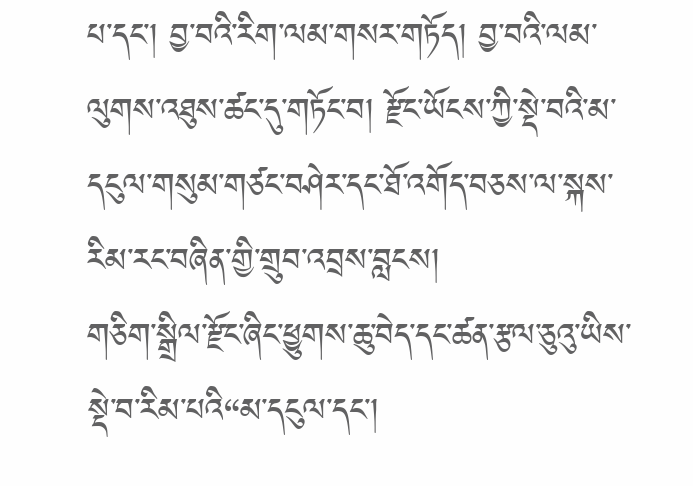པ་དང་། བྱ་བའི་རིག་ལམ་གསར་གཏོད། བྱ་བའི་ལམ་ལུགས་འཐུས་ཚང་དུ་གཏོང་བ། རྫོང་ཡོངས་ཀྱི་སྡེ་བའི་མ་དངུལ་གསུམ་གཙང་བཤེར་དང་ཐོ་འགོད་བཅས་ལ་སྐས་རིམ་རང་བཞིན་གྱི་གྲུབ་འབྲས་བླངས།
གཅིག་སྒྲིལ་རྫོང་ཞིང་ཕྱུགས་ཆུ་བེད་དང་ཚན་རྩལ་ཅུའུ་ཡིས་སྡེ་བ་རིམ་པའི“མ་དངུལ་དང་།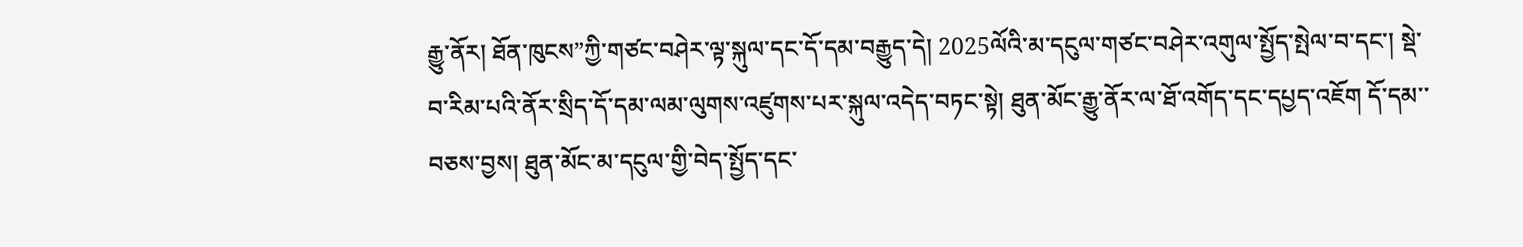རྒྱུ་ནོར། ཐོན་ཁུངས”ཀྱི་གཙང་བཤེར་ལྟ་སྐུལ་དང་དོ་དམ་བརྒྱུད་དེ། 2025ལོའི་མ་དངུལ་གཙང་བཤེར་འགུལ་སྤྱོད་སྤེལ་བ་དང་། སྡེ་བ་རིམ་པའི་ནོར་སྲིད་དོ་དམ་ལམ་ལུགས་འཛུགས་པར་སྐུལ་འདེད་བཏང་སྟེ། ཐུན་མོང་རྒྱུ་ནོར་ལ་ཐོ་འགོད་དང་དཔྱད་འཇོག དོ་དམ་་བཅས་བྱས། ཐུན་མོང་མ་དངུལ་གྱི་བེད་སྤྱོད་དང་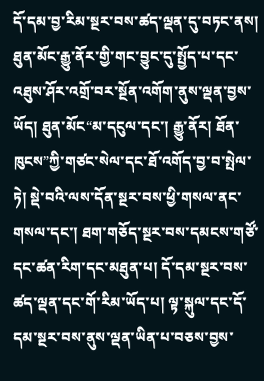དོ་དམ་བྱ་རིམ་སྔར་བས་ཚད་ལྡན་དུ་བཏང་ནས། ཐུན་མོང་རྒྱུ་ནོར་གྱི་གང་བྱུང་དུ་སྤྱོད་པ་དང་འཐུས་ཤོར་འགྲོ་བར་སྔོན་འགོག་ནུས་ལྡན་བྱས་ཡོད། ཐུན་མོང“མ་དངུལ་དང་། རྒྱུ་ནོར། ཐོན་ཁུངས”ཀྱི་གཙང་སེལ་དང་ཐོ་འགོད་བྱ་བ་སྤེལ་ཏེ། སྡེ་བའི་ལས་དོན་སྔར་བས་ཕྱི་གསལ་ནང་གསལ་དང་། ཐག་གཅོད་སྔར་བས་དམངས་གཙོ་དང་ཚན་རིག་དང་མཐུན་པ། དོ་དམ་སྔར་བས་ཚད་ལྡན་དང་གོ་རིམ་ཡོད་པ། ལྟ་སྐུལ་དང་དོ་དམ་སྔར་བས་ནུས་ལྡན་ཡིན་པ་བཅས་བྱས་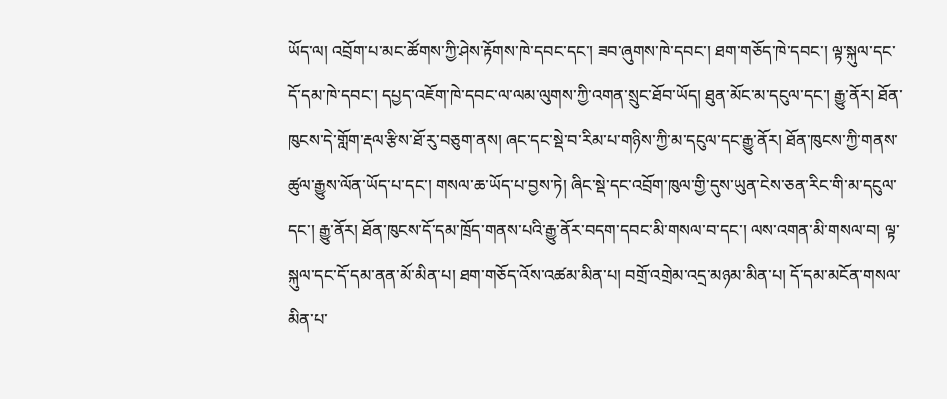ཡོད་ལ། འབྲོག་པ་མང་ཚོགས་ཀྱི་ཤེས་རྟོགས་ཁེ་དབང་དང་། ཟབ་ཞུགས་ཁེ་དབང་། ཐག་གཅོད་ཁེ་དབང་། ལྟ་སྐུལ་དང་དོ་དམ་ཁེ་དབང་། དཔྱད་འཇོག་ཁེ་དབང་ལ་ལམ་ལུགས་ཀྱི་འགན་སྲུང་ཐོབ་ཡོད། ཐུན་མོང་མ་དངུལ་དང་། རྒྱུ་ནོར། ཐོན་ཁུངས་དེ་གློག་རྡལ་རྩིས་ཐོ་རུ་བཅུག་ནས། ཞང་དང་སྡེ་བ་རིམ་པ་གཉིས་ཀྱི་མ་དངུལ་དང་རྒྱུ་ནོར། ཐོན་ཁུངས་ཀྱི་གནས་ཚུལ་རྒྱུས་ལོན་ཡོད་པ་དང་། གསལ་ཆ་ཡོད་པ་བྱས་ཏེ། ཞིང་སྡེ་དང་འབྲོག་ཁུལ་གྱི་དུས་ཡུན་ངེས་ཅན་རིང་གི་མ་དངུལ་དང་། རྒྱུ་ནོར། ཐོན་ཁུངས་དོ་དམ་ཁྲོད་གནས་པའི་རྒྱུ་ནོར་བདག་དབང་མི་གསལ་བ་དང་། ལས་འགན་མི་གསལ་བ། ལྟ་སྐུལ་དང་དོ་དམ་ནན་མོ་མིན་པ། ཐག་གཅོད་འོས་འཚམ་མིན་པ། བགྲོ་འགྲེམ་འདྲ་མཉམ་མིན་པ། དོ་དམ་མངོན་གསལ་མིན་པ་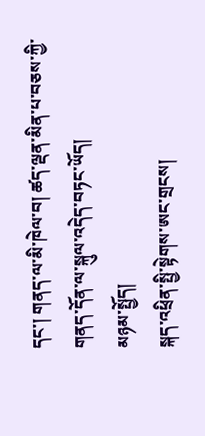དང་། གནད་ལ་མི་ཁེལ་བ། ཚད་ལྡན་མིན་པ་བཅས་ཀྱི་གནད་དོན་ལ་སྐུལ་འདེད་བཏང་ཡོད།
མཉམ་སྤྱོད།
སྐད་འཕྲིན་སྤྱི་སྟེགས་ཨང་གྲངས།